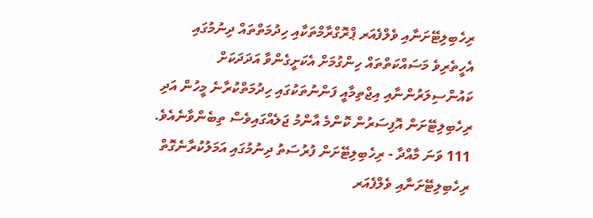ރިހެބިލިޓޭށަނާއި ވެލްފެއަރ ޕްރޮގްރާމްތަކާއި ހިދުމަތްތައް ދިނުމުގައި އެހީތެރިވެ މަސައްކަތްތައް ހިންގުމަށް އެކަށީގެންވާ އަދަދަކަށް ކައުންސިލަރުންނާއި އިޖްތިމާއީ ފަންނުތަކުގައި ހިދުމަތްކުރާނެ މީހުން އަދި ރިހެބިލިޓޭށަން އޮފިސަރުން ކޮންމެ އާންމު ޖަލެއްގައިވެސް ތިބެންވާނެއެވެ.
111 ވަނަ މާއްދާ - ރިހެބިލިޓޭށަން ފުރުސަތު ދިނުމުގައި އަމަލުކުރާނެގޮތް
ރިހެބިލިޓޭށަނާއި ވެލްފެއަރ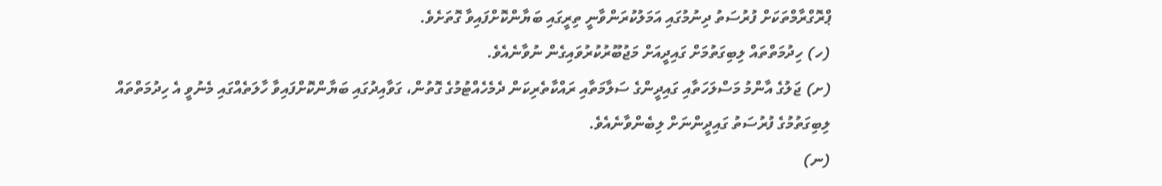ޕްރޮގްރާމްތަކަށް ފުރުސަތު ދިނުމުގައި އަމަލުކުރަންވާނީ ތިރީގައި ބަޔާންކޮށްފައިވާ ގޮތަށެވެ.
(ހ) ހިދުމަތްތައް ލިބިގަތުމަށް ގައިދީއަށް މަޖުބޫރުކުރުވައިގެން ނުވާނެއެވެ.
(ށ) ޖަލުގެ އާންމު މަސްލަހަތާއި ގައިދީންގެ ސަލާމަތާއި ރައްކާތެރިކަން ދެމެހެއްޓުމުގެ ގޮތުން، ގަވާއިދުގައި ބަޔާންކޮށްފައިވާ ހާލަތެއްގައި މެނުވީ އެ ހިދުމަތްތައް ލިބިގަތުމުގެ ފުރުސަތު ގައިދީންނަށް ލިބެންވާނެއެވެ.
(ނ)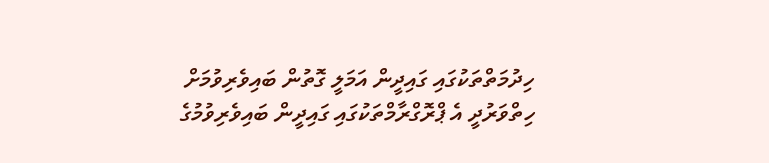ހިދުމަތްތަކުގައި ގައިދީން އަމަލީ ގޮތުން ބައިވެރިވުމަށް ހިތްވަރުދީ އެ ޕްރޮގްރާމްތަކުގައި ގައިދީން ބައިވެރިވުމުގެ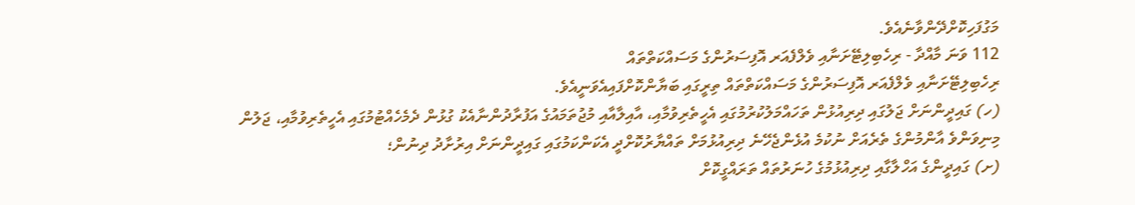މަގުފަހިކޮށްދޭންވާނެއެވެ.
112 ވަނަ މާއްދާ - ރިހެބިލިޓޭށަނާއި ވެލްފެއަރ އޮފިސަރުންގެ މަސައްކަތްތައް
ރިހެބިލިޓޭށަނާއި ވެލްފެއަރ އޮފިސަރުންގެ މަސައްކަތްތައް ތިރީގައި ބަޔާންކޮށްފައިއެވަނީއެވެ.
(ހ) ގައިދީންނަށް ޖަލުގައި ދިރިއުޅުން ތަހައްމަލުކުރުމުގައި އެހީތެރިވުމާއި، އާއިލާއާއި މުޖުތަމައުގެ އަފުރާދުންނާއެކު ގުޅުން ދެމެހެއްޓުމުގައި އެހީތެރިވުމާއި، ޖަލުން މިނިވަންވެ އާންމުންގެ ތެރެއަށް ނުކުމެ އުޅެންޖެހޭނެ ދިރިއުޅުމަށް ތައްޔާރުކޮށްދީ އެކަންކަމުގައި ގައިދީންނަށް އިރުށާދު ދިނުން؛
(ށ) ގައިދީންގެ އަހްލާގާއި ދިރިއުޅުމުގެ ހުނަރުތައް ތަރައްގީކޮށް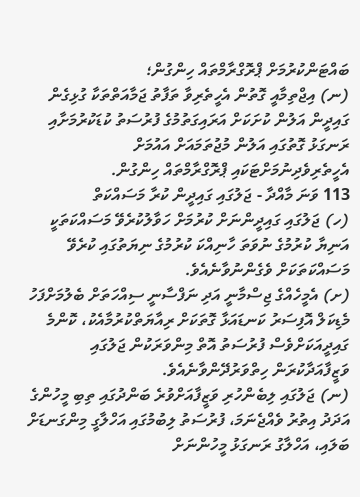ބައްޓަންކުރުމަށް ޕްރޮގްރާމްތައް ހިންގުން؛
(ނ) އިޖްތިމާއީ ގޮތުން އެހީތެރިވާ ތަފާތު ޖަމާއަތްތަކާ ގުޅިގެން ގައިދީން އަލުން ކުށަކަށް އަރައިގަތުމުގެ ފުރުސަތު ކުޑަކުރުމަށާއި ރަނގަޅު ގޮތުގައި އަލުން މުޖުތަމައަށް އައުމަށް އެހީތެރިވެދިނުމަށްޓަކައި ޕްރޮގްރާމްތައް ހިންގުން.
113 ވަނަ މާއްދާ - ޖަލުގައި ގައިދީން ކުރާ މަސައްކަތް
(ހ) ޖަލުގައި ގައިދީންނަށް ކުރުމަށް ހަވާލުކުރެވޭ މަސައްކަތަކީ އަނިޔާ ކުރުމުގެ ނުވަތަ ހާނިއްކަ ކުރުމުގެ ނިޔަތުގައި ކުރެވޭ މަސައްކަތަކަށް ވެގެންނުވާނެއެވެ.
(ށ) އެމީހެއްގެ ޖިސްމާނީ އަދި ނަފްސާނީ ސިއްހަތަށް ބެލުމަށްފަހު މެޑިކަލް އޮފިސަރު ކަނޑައަޅާ ގޮތަކަށް ރިއާޔަތްކުރުމާއެކު، ކޮންމެ ގައިދީއަކަށްވެސް ފުރުސަތު އޮތް މިންވަރަކުން ޖަލުގައި ވަޒީފާއަދާކުރަން ހިތްވަރުދޭންވާނެއެވެ.
(ނ) ޖަލުގައި ލިބެންހުރި ވަޒީފާއަށްވުރެ ބަންދުގައި ތިބި މީހުންގެ އަދަދު އިތުރު ވެއްޖެނަމަ، ފުރުސަތު ލިބުމުގައި އަހްލާގީ މިންގަނޑަށް ބަލައި، އަހްލާގު ރަނގަޅު މީހުންނަށް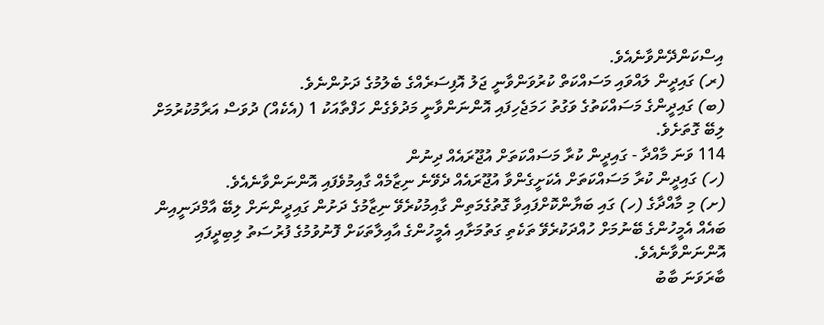އިސްކަންދޭންވާނެއެވެ.
(ރ) ގައިދީން ލައްވައި މަސައްކަތް ކުރުވަންވާނީ ޖަލު އޮފިސަރެއްގެ ބެލުމުގެ ދަށުންނެވެ.
(ބ) ގައިދީންގެ މަސައްކަތުގެ ވަގުތު ހަމަޖެހިފައި އޮންނަންވާނީ މަދުވެގެން ހަފްތާއަކު 1 (އެކެއް) ދުވަސް އަރާމުކުރުމަށް ލިބޭ ގޮތަށެވެ.
114 ވަނަ މާއްދާ - ގައިދީން ކުރާ މަސައްކަތަށް އުޖޫރައެއް ދިނުން
(ހ) ގައިދީން ކުރާ މަސައްކަތަށް އެކަށީގެންވާ އުޖޫރައެއް ދެވޭނެ ނިޒާމެއް ގާއިމުވެފައި އޮންނަންވާނެއެވެ.
(ށ) މި މާއްދާގެ (ހ) ގައި ބަޔާންކޮށްފައިވާ ގޮތުގެމަތިން ގާއިމުކުރެވޭ ނިޒާމުގެ ދަށުން ގައިދީންނަށް ލިބޭ އާމްދަނީއިން ބައެއް އެމީހުންގެ ބޭނުމަށް ހުއްދަކުރެވޭ ތަކެތި ގަތުމަށާއި އެމީހުންގެ އާއިލާތަކަށް ފޮނުވުމުގެ ފުރުސަތު ލިބިދީފައި އޮންނަންވާނެއެވެ.
ބާރަވަނަ ބާބު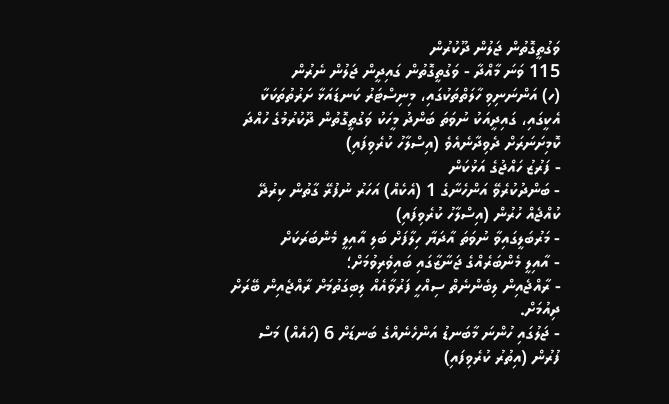ވަގުތީގޮތުން ޖަލުން ދޫކުރުން
115 ވަނަ މާއްދާ - ވަގުތީގޮތުން ގައިދީން ޖަލުން ނެރުން
(ހ) އަންނަނިވި ހާލަތްތަކުގައި، މިނިސްޓަރު ކަނޑައަޅާ ށަރުތުތަކަކާ އެކީގައި، ގައިދީއަކު ނުވަތަ ބަންދު މީހަކު ވަގުތީގޮތުން ދޫކުރުމުގެ ހުއްދަ ކޮމިށަނަރަށް ދެވިދާނެއެވެ (އިސްލާހު ކުރެވިފައި)
- ފަރުޒު ހައްޖުގެ އަޅުކަން
- ބަންދުކުރެވޭ އަންހެނާގެ 1 (އެކެއް) އަހަރު ނުފުރޭ ގާތުން ކިރުދޭ ކުއްޖެއް ހުރުން (އިސްލާހު ކުރެވިފައި)
- މަރުބަލީގައިވާ ނުވަތަ އާދަޔާ ހިލާފަށް ބަލި އާއިލީ މެންބަރަކަށް
- އާއިލީ މެންބަރެއްގެ ޖަނާޒާގައި ބައިވެރިވުމަށް؛
- ރާއްޖެއިން ލިބެންނެތް ސިއްހީ ފަރުވާއެއް ލިބިގަތުމަށް ރާއްޖެއިން ބޭރަށް ދިއުމަށް.
- ޖަލުގައި ހުންނަ މާބަނޑު އަންހެނެއްގެ ބަނޑަށް 6 (ހައެއް) މަސް ފުރުން (އިތުރު ކުރެވިފައި)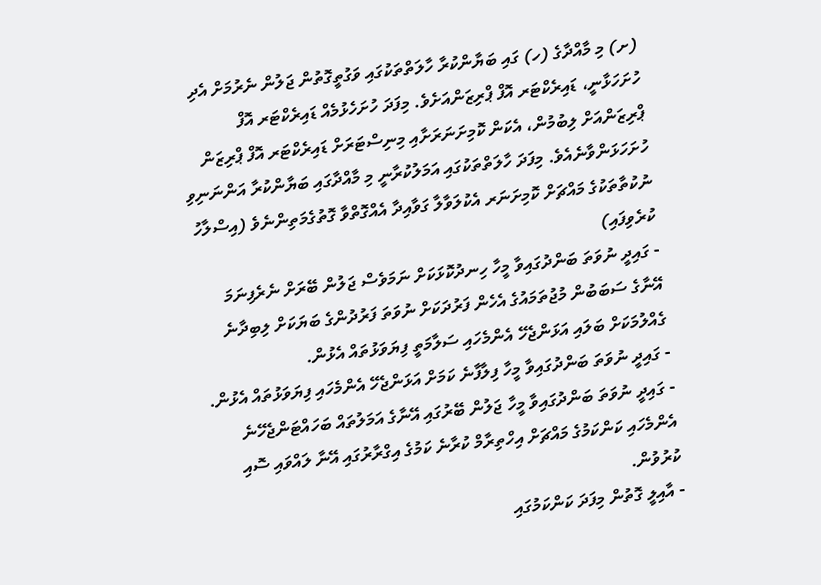(ށ) މި މާއްދާގެ (ހ) ގައި ބަޔާންކުރާ ހާލަތްތަކުގައި ވަގުތީގޮތުން ޖަލުން ނެރުމަށް އެދި ހުށަހަޅާނީ، ޑައިރެކްޓަރ އޮފް ޕްރިޒަންއަށެވެ. މިފަދަ ހުށަހެޅުމެއް ޑައިރެކްޓަރ އޮފް ޕްރިޒަންއަށް ލިބުމުން، އެކަން ކޮމިށަނަރަށާއި މިނިސްޓަރަށް ޑައިރެކްޓަރ އޮފް ޕްރިޒަން ހުށަހަޅަންވާނެއެވެ. މިފަދަ ހާލަތްތަކުގައި އަމަލުކުރާނީ މި މާއްދާގައި ބަޔާންކުރާ އަންނަނިވި ނުކުތާތަކުގެ މައްޗަށް ކޮމިށަނަރ އެކުލަވާލާ ގަވާއިދާ އެއްގޮތްވާ ގޮތުގެމަތިންނެވެ (އިސްލާހު ކުރެވިފައި)
- ގައިދީ ނުވަތަ ބަންދުގައިވާ މީހާ ހިނދުކޮޅަކަށް ނަމަވެސް ޖަލުން ބޭރަށް ނެރެފިނަމަ އޭނާގެ ސަބަބުން މުޖުތަމައުގެ އެހެން ފަރުދަކަށް ނުވަތަ ފަރުދުންގެ ބަޔަކަށް ލިބިދާނެ ގެއްލުމަކަށް ބަލައި އަޅަންޖެހޭ އެންމެހައި ސަލާމަތީ ފިޔަވަޅުތައް އެޅުން.
- ގައިދީ ނުވަތަ ބަންދުގައިވާ މީހާ ފިލާފާނެ ކަމަށް އަޅަންޖެހޭ އެންމެހައި ފިޔަވަޅުތައް އެޅުން.
- ގައިދީ ނުވަތަ ބަންދުގައިވާ މީހާ ޖަލުން ބޭރުގައި އޭނާގެ އަމަލުތައް ބަހައްޓަންޖެހޭނެ އެންމެހައި ކަންކަމުގެ މައްޗަށް އިހްތިރާމް ކުރާނެ ކަމުގެ އިގްރާރުގައި އޭނާ ލައްވައި ސޮއި ކުރުވުން.
- އާއިލީ ގޮތުން މިފަދަ ކަންކަމުގައި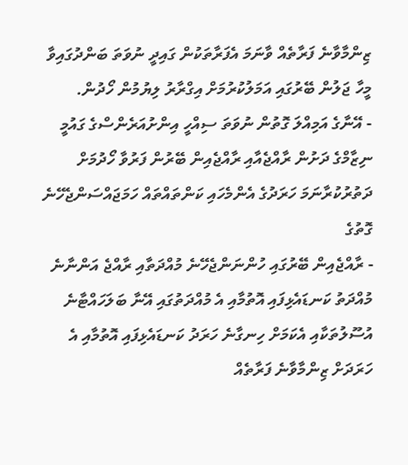ޒިންމާވާނެ ފަރާތެއް ވާނަމަ އެފަރާތަކުން ގައިދީ ނުވަތަ ބަންދުގައިވާ މީހާ ޖަލުން ބޭރުގައި އަމަލުކުރުމަށް އިގްރާރު ލިޔުމުން ހޯދުން.
- އޭނާގެ އަމިއްލަ ގޮތުން ނުވަތަ ސިއްހީ އިންށުއަރެންސްގެ ގައުމީ ނިޒާމްގެ ދަށުން ރާއްޖެއާއި ރާއްޖެއިން ބޭރުން ފަރުވާ ހޯދުމަށް ދަތުރުކުރާނަމަ ހަރަދުގެ އެންމެހައި ކަންތައްތައް ހަމަޖައްސަންޖެހޭނެ ގޮތުގެ
- ރާއްޖެއިން ބޭރުގައި ހުންނަންޖެހޭނެ މުއްދަތާއި ރާއްޖެ އަންނާނެ މުއްދަތު ކަނޑައެޅިފައި އޮތުމާއި އެ މުއްދަތުގައި އޭނާ ބަލަހައްޓާނެ އުސޫލުތަކާއި އެކަމަށް ހިނގާނެ ހަރަދު ކަނޑައެޅިފައި އޮތުމާއި އެ ހަރަދަށް ޒިންމާވާނެ ފަރާތެއް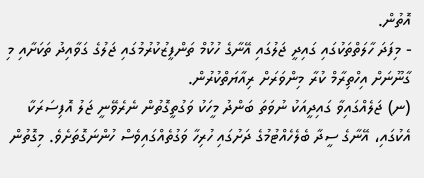އޮތުން.
- މިފަދަ ހާލަތްތަކުގައި ގައިދީ ޖަލުގައި އޭނާގެ ހުކުމް ތަންފީޒުކުރުމުގައި ޖަލުގެ ގަވާއިދު ތަކަށާއި މި ގާނޫނަށް އިހްތިރާމް ކުރާ މިންވަރަށް ރިއާޔަތްކުރުން.
(ނ) ޖަލެއްގައިވާ ގައިދީއަކު ނުވަތަ ބަންދު މީހަކު ވަގުތީގޮތުން ނެރެވޭނީ ޖަލު އޮފިސަރަކާ އެކުގައި، އޭނާގެ ސީދާ ބެލެހެއްޓުމުގެ ދަށުގައި ހުރިހާ ވަގުތެއްގައިވެސް ހުންނަގޮތަށެވެ. މިގޮތުން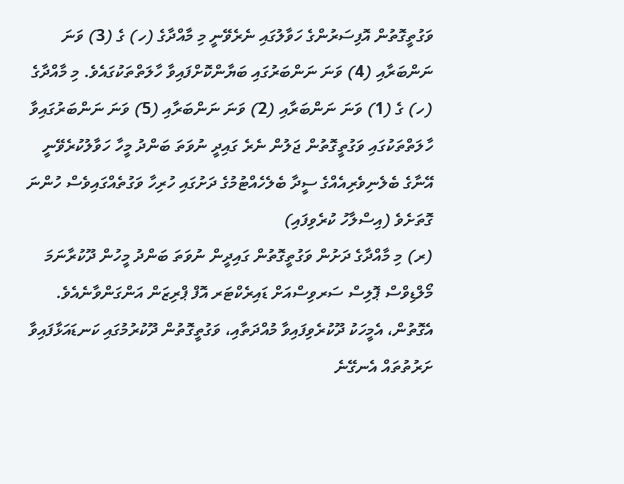ވަގުތީގޮތުން އޮފިސަރުންގެ ހަވާލުގައި ނެރެވޭނީ މި މާއްދާގެ (ހ) ގެ (3) ވަނަ ނަންބަރާއި (4) ވަނަ ނަންބަރުގައި ބަޔާންކޮށްފައިވާ ހާލަތްތަކުގައެވެ. މި މާއްދާގެ (ހ) ގެ (1) ވަނަ ނަންބަރާއި (2) ވަނަ ނަންބަރާއި (5) ވަނަ ނަންބަރުގައިވާ ހާލަތްތަކުގައި ވަގުތީގޮތުން ޖަލުން ނެރެ ގައިދީ ނުވަތަ ބަންދު މީހާ ހަވާލުކުރެވޭނީ އޭނާގެ ބެލެނިވެރިއެއްގެ ސީދާ ބެލެހެއްޓުމުގެ ދަށުގައި ހުރިހާ ވަގުތެއްގައިވެސް ހުންނަ ގޮތަށެވެ (އިސްލާހު ކުރެވިފައި)
(ރ) މި މާއްދާގެ ދަށުން ވަގުތީގޮތުން ގައިދީން ނުވަތަ ބަންދު މީހުން ދޫކުރާނަމަ މޯލްޑިވްސް ޕޮލިސް ސަރވިސްއަށް ޑައިރެކްޓަރ އޮފް ޕްރިޒަން އަންގަންވާނެއެވެ. އެގޮތުން، އެމީހަކު ދޫކުރެވިފައިވާ މުއްދަތާއި، ވަގުތީގޮތުން ދޫކުރުމުގައި ކަނޑައަޅާފައިވާ ށަރުތުތައް އެނގޭނެ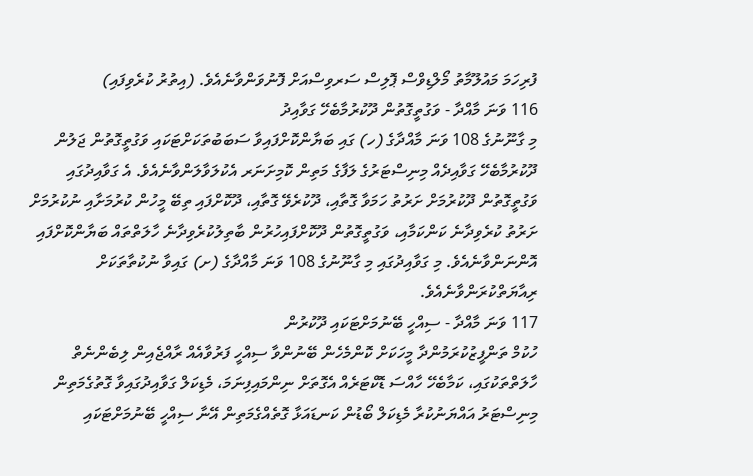ފުރިހަމަ މައުލޫމާތު މޯލްޑިވްސް ޕޮލިސް ސަރވިސްއަށް ފޮނުވަންވާނެއެވެ. (އިތުރު ކުރެވިފައި)
116 ވަނަ މާއްދާ - ވަގުތީގޮތުން ދޫކުރުމާބެހޭ ގަވާއިދު
މި ގާނޫނުގެ 108 ވަނަ މާއްދާގެ (ހ) ގައި ބަޔާންކޮށްފައިވާ ސަބަބުތަކަށްޓަކައި ވަގުތީގޮތުން ޖަލުން ދޫކުރުމާބެހޭ ގަވާއިދެއް މިނިސްޓަރުގެ ލަފާގެ މަތިން ކޮމިށަނަރ އެކުލަވާލަންވާނެއެވެ. އެ ގަވާއިދުގައި ވަގުތީގޮތުން ދޫކުރުމަށް ށަރުތު ހަމަވާ ގޮތާއި، ދޫކުރެވޭ ގޮތާއި، ދޫކޮށްފައި ތިބޭ މީހުން ކުރުމަށާއި ނުކުރުމަށް ށަރުތު ކުރެވިދާނެ ކަންކަމާއި، ވަގުތީގޮތުން ދޫކޮށްފައިހުރުން ބާތިލުކުރެވިދާނެ ހާލަތްތައް ބަޔާންކޮށްފައި އޮންނަންވާނެއެވެ. މި ގަވާއިދުގައި މި ގާނޫނުގެ 108 ވަނަ މާއްދާގެ (ށ) ގައިވާ ނުކުތާތަކަށް ރިއާޔަތްކުރަންވާނެއެވެ.
117 ވަނަ މާއްދާ - ސިއްހީ ބޭނުމަށްޓަކައި ދޫކުރުން
ހުކުމް ތަންފީޒުކުރަމުންދާ މީހަކަށް ކޮންމެހެން ބޭނުންވާ ސިއްހީ ފަރުވާއެއް ރާއްޖެއިން ލިބެންނެތް ހާލަތްތަކުގައި، ކަމާބެހޭ ހާއްސަ ޑޮކްޓަރެއް އެގޮތަށް ނިންމައިފިނަމަ، މެޑިކަލް ގަވާއިދުގައިވާ ގޮތުގެމަތިން މިނިސްޓަރު އައްޔަނުކުރާ މެޑިކަލް ބޯޑުން ކަނޑައަޅާ ގޮތެއްގެމަތިން އޭނާ ސިއްހީ ބޭނުމަށްޓަކައި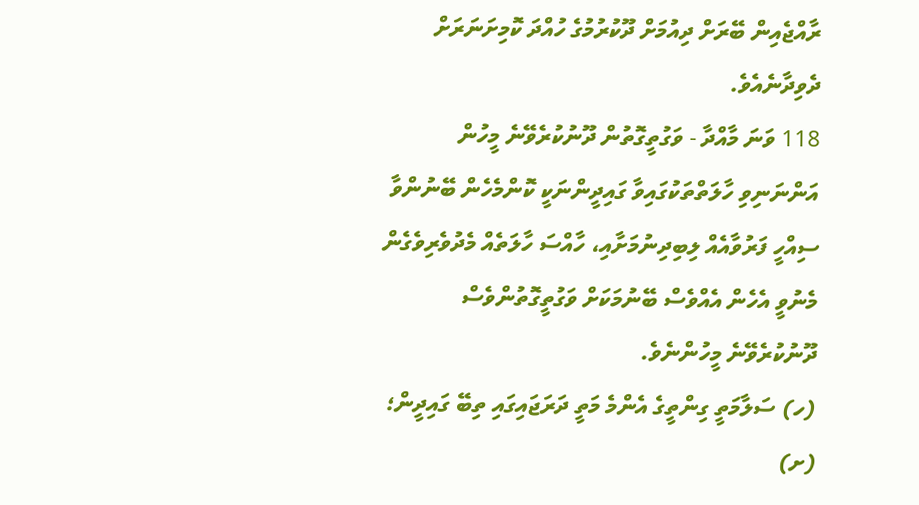ރާއްޖެއިން ބޭރަށް ދިއުމަށް ދޫކުރުމުގެ ހުއްދަ ކޮމިށަނަރަށް ދެވިދާނެއެވެ.
118 ވަނަ މާއްދާ - ވަގުތީގޮތުން ދޫނުކުރެވޭނެ މީހުން
އަންނަނިވި ހާލަތްތަކުގައިވާ ގައިދީންނަކީ ކޮންމެހެން ބޭނުންވާ ސިއްހީ ފަރުވާއެއް ލިބިދިނުމަށާއި، ހާއްސަ ހާލަތެއް މެދުވެރިވެގެން މެނުވީ އެހެން އެއްވެސް ބޭނުމަކަށް ވަގުތީގޮތުންވެސް ދޫނުކުރެވޭނެ މީހުންނެވެ.
(ހ) ސަލާމަތީ ގިންތީގެ އެންމެ މަތީ ދަރަޖައިގައި ތިބޭ ގައިދީން؛
(ށ)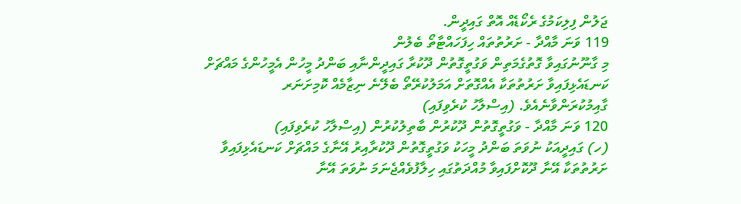ޖަލުން ފިލިކަމުގެ ރެކޯޑެއް އޮތް ގައިދީން.
119 ވަނަ މާއްދާ - ށަރުތުތައް ހިފަހައްޓާތޯ ބެލުން
މި ގާނޫނުގައިވާ ގޮތުގެމަތިން ވަގުތީގޮތުން ދޫކުރާ ގައިދީންނާއި ބަންދު މީހުން އެމީހުންގެ މައްޗަށް ކަނޑައެޅިފައިވާ ށަރުތުތަކާ އެއްގޮތަށް އަމަލުކުރޭތޯ ބެލޭނެ ނިޒާމެއް ކޮމިށަނަރ ގާއިމުކުރަންވާނެއެވެ. (އިސްލާހު ކުރެވިފައި)
120 ވަނަ މާއްދާ - ވަގުތީގޮތުން ދޫކުރުން ބާތިލުކުރުން (އިސްލާހު ކުރެވިފައި)
(ހ) ގައިދީއަކު ނުވަތަ ބަންދު މީހަކު ވަގުތީގޮތުން ދޫކުރާއިރު އޭނާގެ މައްޗަށް ކަނޑައެޅިފައިވާ ށަރުތުތަކާ އޭނާ ދޫކޮށްފައިވާ މުއްދަތުގައި ހިލާފުވެއްޖެނަމަ ނުވަތަ އޭނާ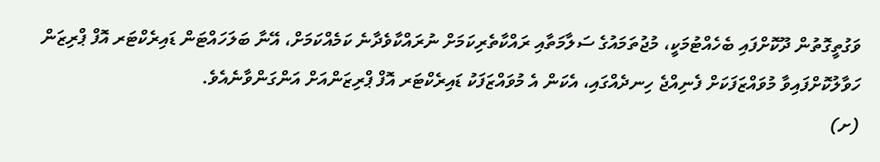ވަގުތީގޮތުން ދޫކޮށްފައި ބެހެއްޓުމަކީ، މުޖުތަމައުގެ ސަލާމަތާއި ރައްކާތެރިކަމަށް ނުރައްކާވެދާނެ ކަމެއްކަމަށް، އޭނާ ބަލަހައްޓަން ޑައިރެކްޓަރ އޮފް ޕްރިޒަން ހަވާލުކޮށްފައިވާ މުވައްޒަފަކަށް ފެނިއްޖެ ހިނދެއްގައި، އެކަން އެ މުވައްޒަފަކު ޑައިރެކްޓަރ އޮފް ޕްރިޒަންއަށް އަންގަންވާނެއެވެ.
(ށ)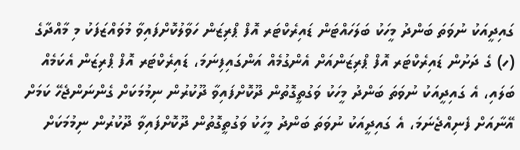ގައިދީއަކު ނުވަތަ ބަންދު މީހަކު ބަލަހައްޓަން ޑައިރެކްޓަރ އޮފް ޕްރިޒަން ހަވާލުކޮށްފައިވާ މުވައްޒަފަކު މި މާއްދާގެ (ހ) ގެ ދަށުން ޑައިރެކްޓަރ އޮފް ޕްރިޒަންއަށް އެންގުމެއް އަންގައިފިނަމަ، ޑައިރެކްޓަރ އޮފް ޕްރިޒަން އެކަމެއް ބަލައި، އެ ގައިދީއަކު ނުވަތަ ބަންދު މީހަކު ވަގުތީގޮތުން ދޫކޮށްފައިވާ ދޫކުރުން ނިމުމަކަށް ގެންނަންޖެހޭ ކަމަށް އޭނާއަށް ފެނިއްޖެނަމަ، އެ ގައިދީއަކު ނުވަތަ ބަންދު މީހަކު ވަގުތީގޮތުން ދޫކޮށްފައިވާ ދޫކުރުން ނިމުމަކަށް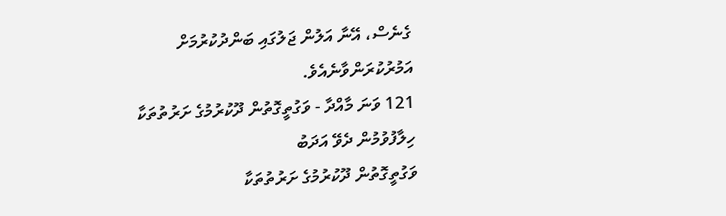ގެނެސް، އޭނާ އަލުން ޖަލުގައި ބަންދުކުރުމަށް އަމުރުކުރަންވާނެއެވެ.
121 ވަނަ މާއްދާ - ވަގުތީގޮތުން ދޫކުރުމުގެ ށަރުތުތަކާ ހިލާފުވުމުން ދެވޭ އަދަބު
ވަގުތީގޮތުން ދޫކުރުމުގެ ށަރުތުތަކާ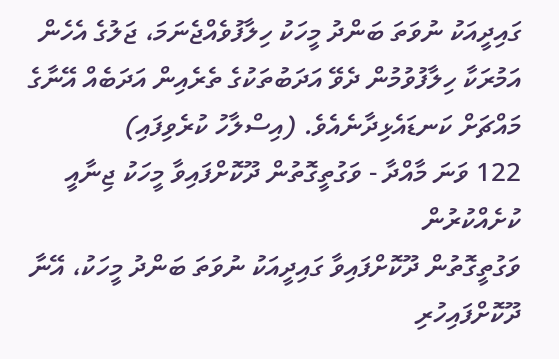ގައިދީއަކު ނުވަތަ ބަންދު މީހަކު ހިލާފުވެއްޖެނަމަ، ޖަލުގެ އެހެން އަމުރަކާ ހިލާފުވުމުން ދެވޭ އަދަބުތަކުގެ ތެރެއިން އަދަބެއް އޭނާގެ މައްޗަށް ކަނޑައެޅިދާނެއެވެ. (އިސްލާހު ކުރެވިފައި)
122 ވަނަ މާއްދާ - ވަގުތީގޮތުން ދޫކޮށްފައިވާ މީހަކު ޖިނާއީ ކުށެއްކުރުން
ވަގުތީގޮތުން ދޫކޮށްފައިވާ ގައިދީއަކު ނުވަތަ ބަންދު މީހަކު، އޭނާ ދޫކޮށްފައިހުރި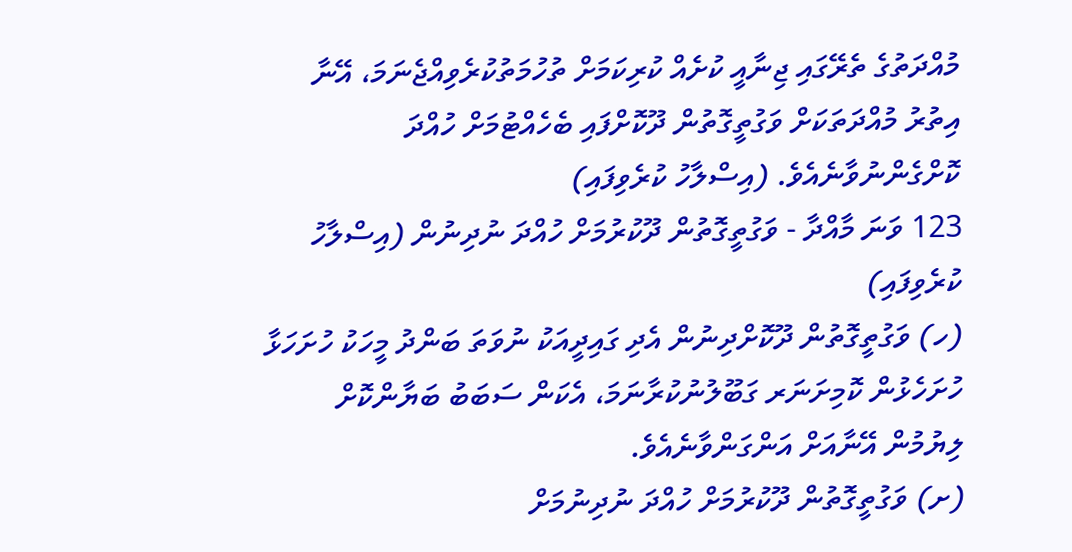މުއްދަތުގެ ތެރޭގައި ޖިނާއީ ކުށެއް ކުރިކަމަށް ތުހުމަތުކުރެވިއްޖެނަމަ، އޭނާ އިތުރު މުއްދަތަކަށް ވަގުތީގޮތުން ދޫކޮށްފައި ބެހެއްޓުމަށް ހުއްދަ ކޮށްގެންނުވާނެއެވެ. (އިސްލާހު ކުރެވިފައި)
123 ވަނަ މާއްދާ - ވަގުތީގޮތުން ދޫކުރުމަށް ހުއްދަ ނުދިނުން (އިސްލާހު ކުރެވިފައި)
(ހ) ވަގުތީގޮތުން ދޫކޮށްދިނުން އެދި ގައިދީއަކު ނުވަތަ ބަންދު މީހަކު ހުށަހަޅާ ހުށަހެޅުން ކޮމިށަނަރ ގަބޫލުނުކުރާނަމަ، އެކަން ސަބަބު ބަޔާންކޮށް ލިޔުމުން އޭނާއަށް އަންގަންވާނެއެވެ.
(ށ) ވަގުތީގޮތުން ދޫކުރުމަށް ހުއްދަ ނުދިނުމަށް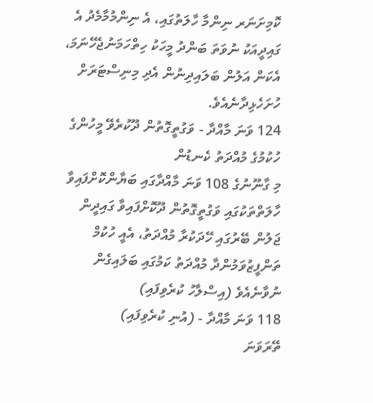ކޮމިށަނަރ ނިންމާ ހާލަތުގައި، އެ ނިންމުމާމެދު އެ ގައިދީއަކު ނުވަތަ ބަންދު މީހަކު ހިތްހަމަނުޖެހޭނަމަ، އެކަން އަލުން ބަލައިދިނުން އެދި މިނިސްޓަރަށް ހުށަހެޅިދާނެއެވެ.
124 ވަނަ މާއްދާ - ވަގުތީގޮތުން ދޫކުރެވޭ މީހުންގެ ހުކުމުގެ މުއްދަތު ކެނޑުން
މި ގާނޫނުގެ 108 ވަނަ މާއްދާގައި ބަޔާންކޮށްފައިވާ ހާލަތްތަކުގައި ވަގުތީގޮތުން ދޫކޮށްފައިވާ ގައިދީން ޖަލުން ބޭރުގައި ހޭދަކުރާ މުއްދަތު، އެއީ ހުކުމް ތަންފީޒުވަމުންދާ މުއްދަތު ކަމުގައި ބަލައިގެން ނުވާނެއެވެ (އިސްލާހު ކުރެވިފައި)
118 ވަނަ މާއްދާ - (އުނި ކުރެވިފައި)
ތޭރަވަނަ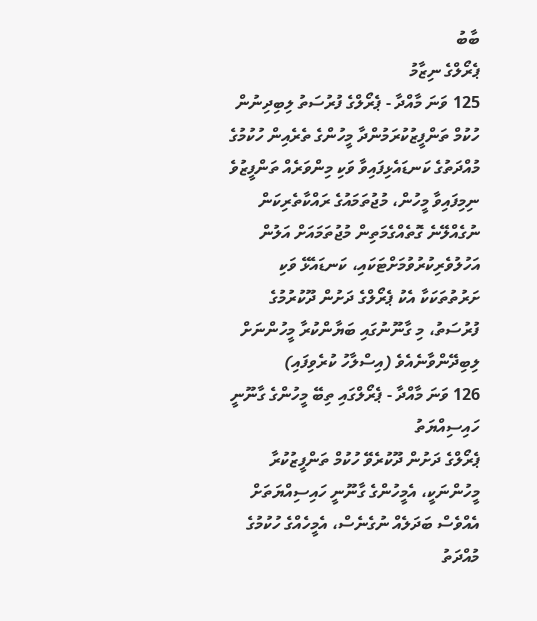ބާބު
ޕެރޯލްގެ ނިޒާމު
125 ވަނަ މާއްދާ - ޕެރޯލްގެ ފުރުސަތު ލިބިދިނުން
ހުކުމް ތަންފީޒުކުރަމުންދާ މީހުންގެ ތެރެއިން ހުކުމުގެ މުއްދަތުގެ ކަނޑައެޅިފައިވާ ވަކި މިންވަރެއް ތަންފީޒުވެ ނިމިފައިވާ މީހުން، މުޖުތަމައުގެ ރައްކާތެރިކަން ނުގެއްލޭނެ ގޮތެއްގެމަތިން މުޖުތަމައަށް އަލުން އަހުލުވެރިކުރުވުމަށްޓަކައި، ކަނޑައެޅޭ ވަކި ށަރުތުތަކަކާ އެކު ޕެރޯލްގެ ދަށުން ދޫކުރުމުގެ ފުރުސަތު، މި ގާނޫނުގައި ބަޔާންކުރާ މީހުންނަށް ލިބިދޭންވާނެއެވެ (އިސްލާހު ކުރެވިފައި)
126 ވަނަ މާއްދާ - ޕެރޯލްގައި ތިބޭ މީހުންގެ ގާނޫނީ ހައިސިއްޔަތު
ޕެރޯލްގެ ދަށުން ދޫކުރެވޭ ހުކުމް ތަންފީޒުކުރާ މީހުންނަކީ، އެމީހުންގެ ގާނޫނީ ހައިސިއްޔަތަށް އެއްވެސް ބަދަލެއް ނުގެނެސް، އެމީހެއްގެ ހުކުމުގެ މުއްދަތު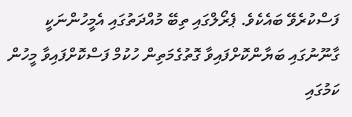ފަސްކުރެވޭ ބައެކެވެ. ޕެރޯލްގައި ތިބޭ މުއްދަތުގައި އެމީހުންނަކީ ގާނޫނުގައި ބަޔާންކޮށްފައިވާ ގޮތުގެމަތިން ހުކުމް ފަސްކޮށްފައިވާ މީހުން ކަމުގައި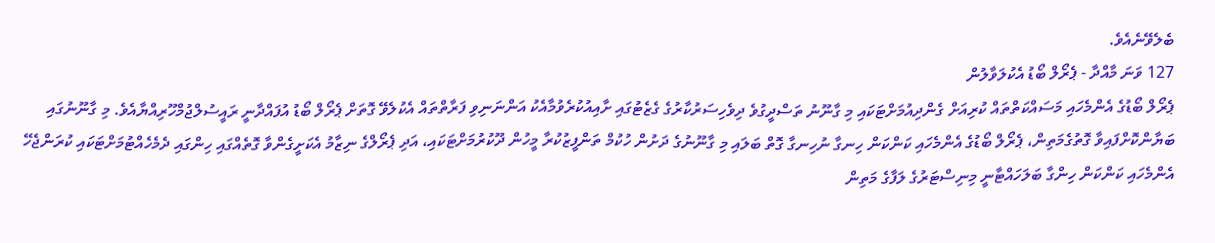ބެލެވޭނެއެވެ.
127 ވަނަ މާއްދާ - ޕެރޯލް ބޯޑު އެކުލަވާލުން
ޕެރޯލް ބޯޑުގެ އެންމެހައި މަސައްކަތްތައް ކުރިއަށް ގެންދިއުމަށްޓަކައި މި ގާނޫނު ތަސްދީގުވެ ދިވެހިސަރުކާރުގެ ގެޒެޓުގައި ށާއިއުކުރެވުމާއެކު އަންނަނިވި ފަރާތްތައް އެކުލެވޭ ގޮތަށް ޕެރޯލް ބޯޑު އުފައްދާނީ ރައީސުލްޖުމްހޫރިއްޔާއެވެ. މި ގާނޫނުގައި ބަޔާންކޮށްފައިވާ ގޮތުގެމަތިން، ޕެރޯލް ބޯޑުގެ އެންމެހައި ކަންކަން ހިނގާ ނުހިނގާ ގޮތް ބަލައި މި ގާނޫނުގެ ދަށުން ހުކުމް ތަންފީޒުކުރާ މީހުން ދޫކުރުމަށްޓަކައި، އަދި ޕެރޯލްގެ ނިޒާމު އެކަށީގެންވާ ގޮތެއްގައި ހިންގައި ދެމެހެއްޓުމަށްޓަކައި ކުރަންޖެހޭ އެންމެހައި ކަންކަން ހިންގާ ބަލަހައްޓާނީ މިނިސްޓަރުގެ ލަފާގެ މަތިން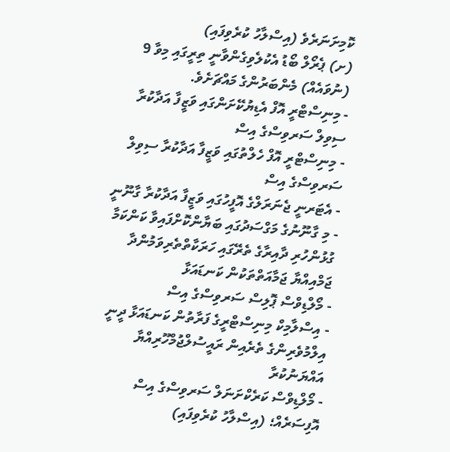ކޮމިށަނަރެވެ (އިސްލާހު ކުރެވިފައި)
(ށ) ޕެރޯލް ބޯޑު އެކުލެވިގެންވާނީ ތިރީގައި މިވާ 9 (ނުވައެއް) މެންބަރުންގެ މައްޗަށެވެ.
- މިނިސްޓްރީ އޮފް އެޑިޔުކޭށަންގައި ވަޒީފާ އަދާކުރާ ސިވިލް ސަރވިސްގެ އިސް
- މިނިސްޓްރީ އޮފް ހެލްތުގައި ވަޒީފާ އަދާކުރާ ސިވިލް ސަރވިސްގެ އިސް
- އެޓަރނީ ޖެނަރަލްގެ އޮފީހުގައި ވަޒީފާ އަދާކުރާ ގާނޫނީ
- މި ގާނޫނުގެ މަގްސަދުގައި ބަޔާންކޮށްފައިވާ ކަންކަމާ ގުޅުންހުރި ދާއިރާގެ ތެރޭގައި ހަރަކާތްތެރިވަމުންދާ ޖަމްއިއްޔާ ޖަމާއަތްތަކުން ކަނޑައަޅާ
- މޯލްޑިވްސް ޕޮލިސް ސަރވިސްގެ އިސް
- އިސްލާމިކް މިނިސްޓްރީގެ ފަރާތުން ކަނޑައަޅާ ދީނީ އިލްމުވެރިންގެ ތެރެއިން ރައީސުލްޖުމްހޫރިއްޔާ އައްޔަނުކުރާ
- މޯލްޑިވްސް ކަރެކްށަނަލް ސަރވިސްގެ އިސް އޮފިސަރެއް؛ (އިސްލާހު ކުރެވިފައި)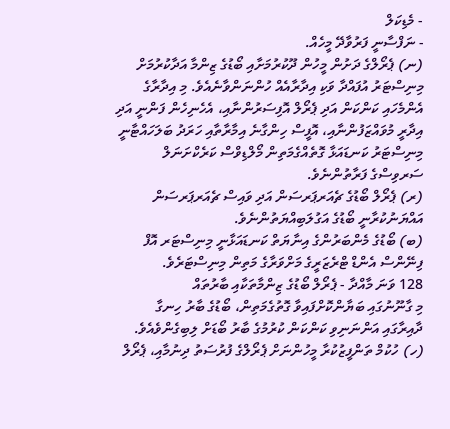- މެޑިކަލް
- ނަފްސާނީ ފަރުވާދޭ މީހެއް.
(ނ) ޕެރޯލްގެ ދަށުން މީހުން ދޫކުރުމަށާއި ބޯޑުގެ ޒިންމާ އަދާކުރުމަށް މިނިސްޓަރު އުފައްދާ ވަކި އިދާރާއެއް ހުންނަންވާނެއެވެ. މި އިދާރާގެ އެންމެހައި ކަންކަން އަދި ޕެރޯލް އޮފިސަރުންނާއި، އެހެނިހެން ފަންނީ އަދި އިދާރީ މުވައްޒަފުންނާއި، އޮފީސް ހިންގާނެ އިމާރާތާއި ހަރަދު ބަލަހައްޓާނީ މިނިސްޓަރު ކަނޑައަޅާ ގޮތެއްގެމަތިން މޯލްޑިވްސް ކަރެކްށަނަލް ސަރވިސްގެ ފަރާތުންނެވެ.
(ރ) ޕެރޯލް ބޯޑުގެ ޗެއަރޕަރސަން އަދި ވައިސް ޗެއަރޕަރސަން އައްޔަނުކުރާނީ ބޯޑުގެ އަގުލަބިއްޔަތުންނެވެ.
(ބ) ބޯޑުގެ މެންބަރުންގެ އިނާޔަތް ކަނޑައަޅާނީ މިނިސްޓަރ އޮފް ފިނޭންސް އެންޑް ޓްރެޒަރީގެ މަށްވަރާގެ މަތިން މިނިސްޓަރެވެ.
128 ވަނަ މާއްދާ - ޕެރޯލް ބޯޑުގެ ޒިންމާތަކާއި ބާރުތައް
މި ގާނޫނުގައި ބަޔާންކޮށްފައިވާ ގޮތުގެމަތިން، ބޯޑުގެ ބާރު ހިނގާ ދާއިރާގައި އަންނަނިވި ކަންކަން ކުރުމުގެ ބާރު ބޯޑަށް ލިބިގެންވެއެވެ.
(ހ) ހުކުމް ތަންފީޒުކުރާ މީހުންނަށް ޕެރޯލްގެ ފުރުސަތު ދިނުމާއި، ޕެރޯލް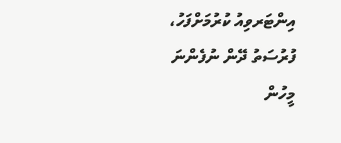އިންޓަރވިއު ކުރުމަށްފަހު، ފުރުސަތު ދޭން ނުފެންނަ މީހުން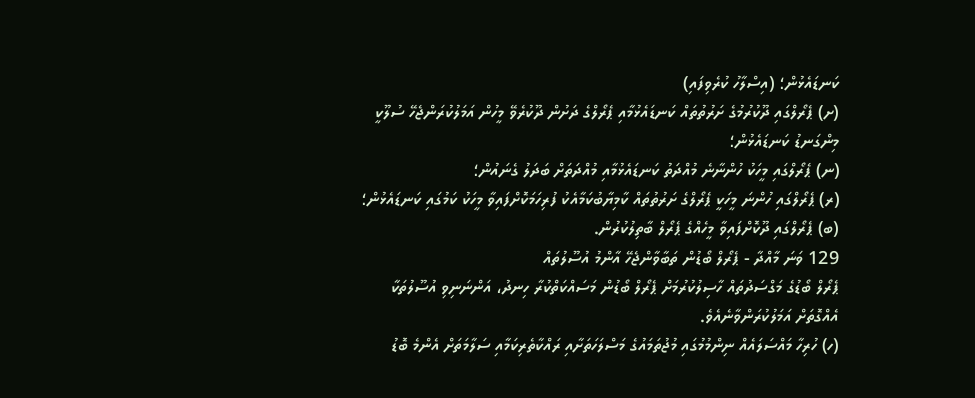ކަނޑައެޅުން؛ (އިސްލާހު ކުރެވިފައި)
(ށ) ޕެރޯލްގައި ދޫކުރުމުގެ ށަރުތުތައް ކަނޑައެޅުމާއި ޕެރޯލްގެ ދަށުން ދޫކުރެވޭ މީހުން އަމަލުކުރަންޖެހޭ ސުލޫކީ މިންގަނޑު ކަނޑައެޅުން؛
(ނ) ޕެރޯލްގައި މީހަކު ހުންނާނެ މުއްދަތު ކަނޑައެޅުމާއި މުއްދަތަށް ބަދަލު ގެނައުން؛
(ރ) ޕެރޯލްގައި ހުންނަ މީހަކީ ޕެރޯލްގެ ށަރުތުތައް ކާމިޔާބުކަމާއެކު ފުރިހަމަކޮށްފައިވާ މީހަކު ކަމުގައި ކަނޑައެޅުން؛
(ބ) ޕެރޯލްގައި ދޫކޮށްފައިވާ މީހެއްގެ ޕެރޯލް ބާތިލުކުރުން.
129 ވަނަ މާއްދާ - ޕެރޯލް ބޯޑުން ތަބާވާންޖެހޭ އާންމު އުސޫލުތައް
ޕެރޯލް ބޯޑުގެ މަގްސަދުތައް ހާސިލުކުރުމަށް ޕެރޯލް ބޯޑުން މަސައްކަތްކުރާ ހިނދު، އަންނަނިވި އުސޫލުތަކާ އެއްގޮތަށް އަމަލުކުރަންވާނެއެވެ.
(ހ) ހުރިހާ މައްސަލައެއް ނިންމުމުގައި މުޖުތަމައުގެ މަސްލަހަތަށާއި ރައްކާތެރިކަމާއި ސަލާމަތަށް އެންމެ ބޮޑު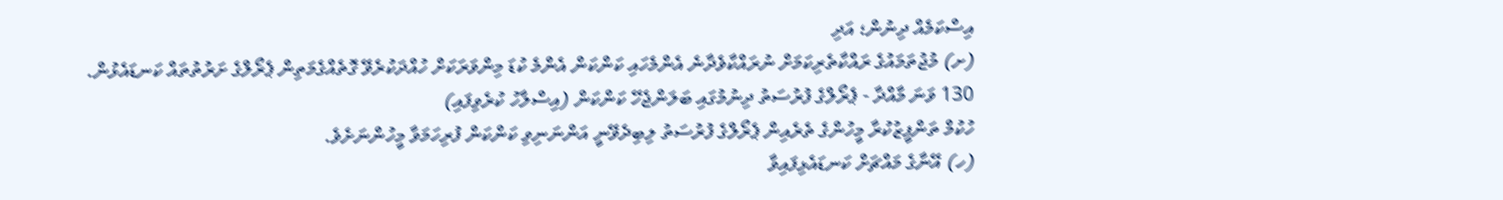އިސްކަމެއް ދިނުން؛ އަދި
(ށ) މުޖުތަމައުގެ ރައްކާތެރިކަމަށް ނުރައްކާވެދާނެ އެންމެހައި ކަންކަން އެންމެ ކުޑަ މިންވަރަކަށް ހުއްދަކުރެވޭ ގޮތެއްގެމަތިން ޕެރޯލްގެ ށަރުތުތައް ކަނޑައެޅުން.
130 ވަނަ މާއްދާ - ޕެރޯލްގެ ފުރުސަތު ދިނުމުގައި ބަލަންޖެހޭ ކަންކަން (އިސްލާހު ކުރެވިފައި)
ހުކުމް ތަންފީޒުކުރާ މީހުންގެ ތެރެއިން ޕެރޯލްގެ ފުރުސަތު ލިބިދެވޭނީ އަންނަނިވި ކަންކަން ފުރިހަމަވާ މީހުންނަށެވެ.
(ހ) އޭނާގެ މައްޗަށް ކަނޑައެޅިފައިވާ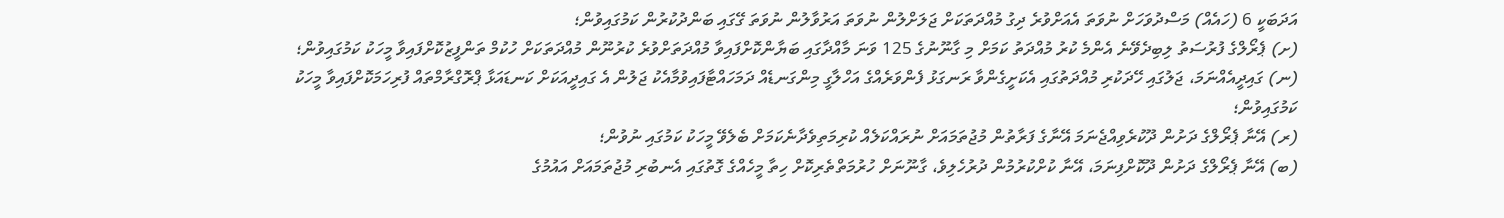އަދަބަކީ 6 (ހައެއް) މަސްދުވަހަށް ނުވަތަ އެއަށްވުރެ ދިގު މުއްދަތަކަށް ޖަލަށްލުން ނުވަތަ އަރުވާލުން ނުވަތަ ގޭގައި ބަންދުކުރުން ކަމުގައިވުން؛
(ށ) ޕެރޯލްގެ ފުރުސަތު ލިބިދެވޭނެ އެންމެ ކުރު މުއްދަތު ކަމަށް މި ގާނޫނުގެ 125 ވަނަ މާއްދާގައި ބަޔާންކޮށްފައިވާ މުއްދަތަށްވުރެ ކުރުނޫން މުއްދަތަކަށް ހުކުމް ތަންފީޒުކޮށްފައިވާ މީހަކު ކަމުގައިވުން؛
(ނ) ގައިދީއެއްނަމަ، ޖަލުގައި ހޭދަކުރި މުއްދަތުގައި އެކަށީގެންވާ ރަނގަޅު ފެންވަރެއްގެ އަހްލާގީ މިންގަނޑެއް ދަމަހައްޓާފައިވުމާއެކު ޖަލުން އެ ގައިދީއަކަށް ކަނޑައަޅާ ޕްރޮގްރާމްތައް ފުރިހަމަކޮށްފައިވާ މީހަކު ކަމުގައިވުން؛
(ރ) އޭނާ ޕެރޯލްގެ ދަށުން ދޫކުރެވިއްޖެނަމަ އޭނާގެ ފަރާތުން މުޖުތަމައަށް ނުރައްކަލެއް ކުރިމަތިވެދާނެކަމަށް ބެލެވޭ މީހަކު ކަމުގައި ނުވުން؛
(ބ) އޭނާ ޕެރޯލްގެ ދަށުން ދޫކޮށްފިނަމަ، އޭނާ ކުށްކުރުމުން ދުރުހެލިވެ، ގާނޫނަށް ހުރުމަތްތެރިކޮށް ހިތާ މީހެއްގެ ގޮތުގައި އެނބުރި މުޖުތަމައަށް އައުމުގެ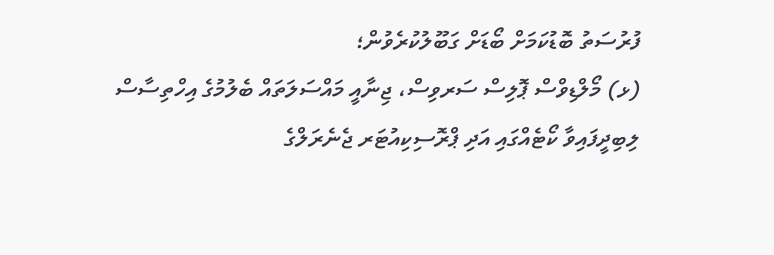ފުރުސަތު ބޮޑުކަމަށް ބޯޑަށް ގަބޫލުކުރެވުން؛
(ޅ) މޯލްޑިވްސް ޕޮލިސް ސަރވިސް، ޖިނާއީ މައްސަލަތައް ބެލުމުގެ އިހްތިސާސް ލިބިދީފައިވާ ކޯޓެއްގައި އަދި ޕްރޮސިކިއުޓަރ ޖެނެރަލްގެ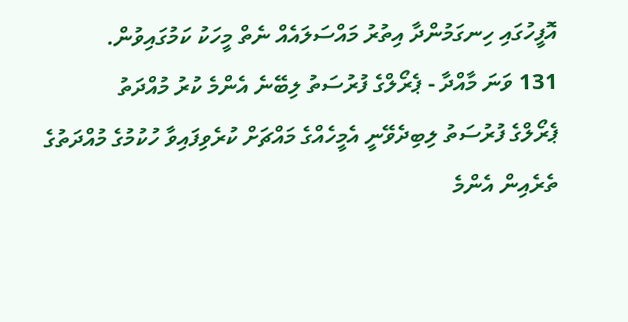އޮފީހުގައި ހިނގަމުންދާ އިތުރު މައްސަލައެއް ނެތް މީހަކު ކަމުގައިވުން.
131 ވަނަ މާއްދާ - ޕެރޯލްގެ ފުރުސަތު ލިބޭނެ އެންމެ ކުރު މުއްދަތު
ޕެރޯލްގެ ފުރުސަތު ލިބިދެވޭނީ އެމީހެއްގެ މައްޗަށް ކުރެވިފައިވާ ހުކުމުގެ މުއްދަތުގެ ތެރެއިން އެންމެ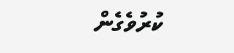ކުރުވެގެން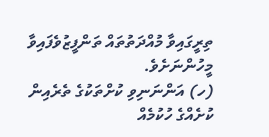ތިރީގައިވާ މުއްދަތުތައް ތަންފީޒުވެފައިވާ މީހުންނަށެވެ.
(ހ) އަންނަނިވި ކުށްތަކުގެ ތެރެއިން ކުށެއްގެ ހުކުމެއް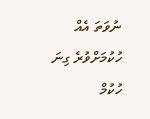ނުވަތަ އެއް ހުކުމަށްވުރެ ގިނަ ހުކުމް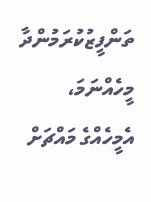ތަންފީޒުކުރަމުންދާ މީހެއްނަމަ، އެމީހެއްގެ މައްޗަށް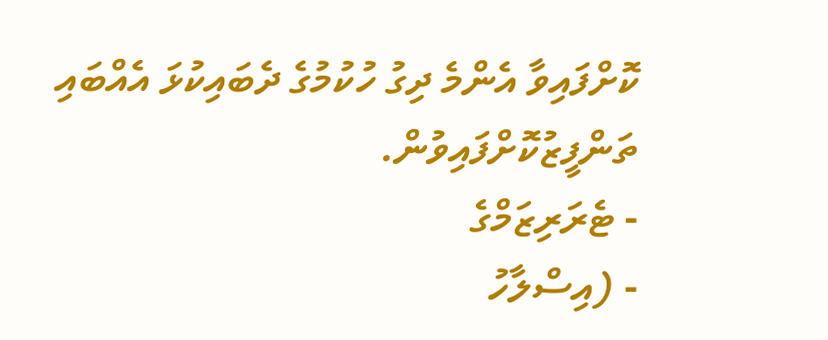ކޮށްފައިވާ އެންމެ ދިގު ހުކުމުގެ ދެބައިކުޅަ އެއްބައި ތަންފީޒުކޮށްފައިވުން.
- ޓެރަރިޒަމްގެ
- (އިސްލާހު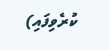ކުރެވިފައި)